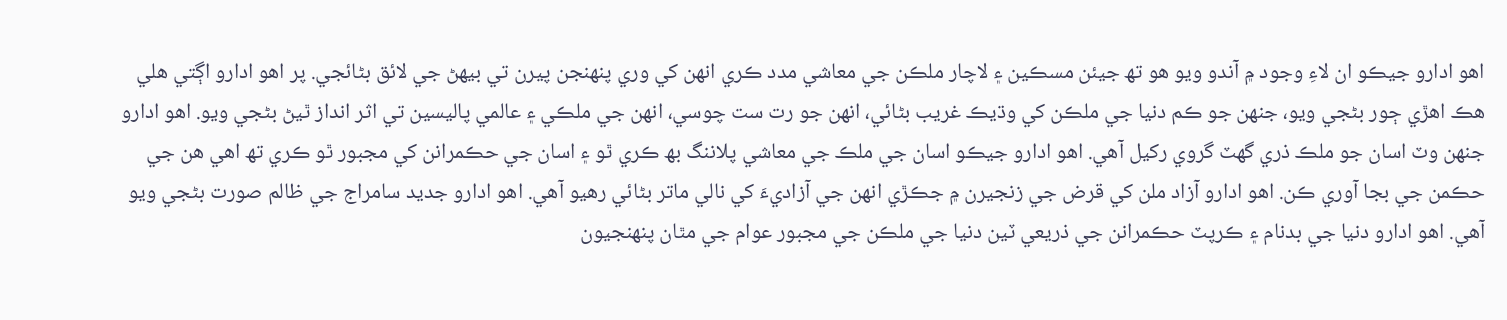اھو ادارو جيڪو ان لاءِ وجود ۾ آندو ويو ھو تھ جيئن مسڪين ۽ لاچار ملڪن جي معاشي مدد ڪري انھن کي وري پنھنجن پيرن تي بيھڻ جي لائق بڻائجي. پر اھو ادارو اڳتي ھلي ھڪ اھڙي ڄور بڻجي ويو، جنھن جو ڪم دنيا جي ملڪن کي وڌيڪ غريب بڻائي، انھن جو رت ست چوسي، انھن جي ملڪي ۽ عالمي پاليسين تي اثر انداز ٿيڻ بڻجي ويو. اھو ادارو جنھن وٽ اسان جو ملڪ ذري گھٽ گروي رکيل آھي. اھو ادارو جيڪو اسان جي ملڪ جي معاشي پلاننگ بھ ڪري ٿو ۽ اسان جي حڪمرانن کي مجبور ٿو ڪري تھ اھي ھن جي حڪمن جي بجا آوري ڪن. اھو ادارو آزاد ملن کي قرض جي زنجيرن ۾ جڪڙي انھن جي آزاديءَ کي نالي ماتر بڻائي رھيو آھي. اھو ادارو جديد سامراج جي ظالم صورت بڻجي ويو آھي. اھو ادارو دنيا جي بدنام ۽ ڪرپٽ حڪمرانن جي ذريعي ٽين دنيا جي ملڪن جي مجبور عوام جي مٿان پنھنجيون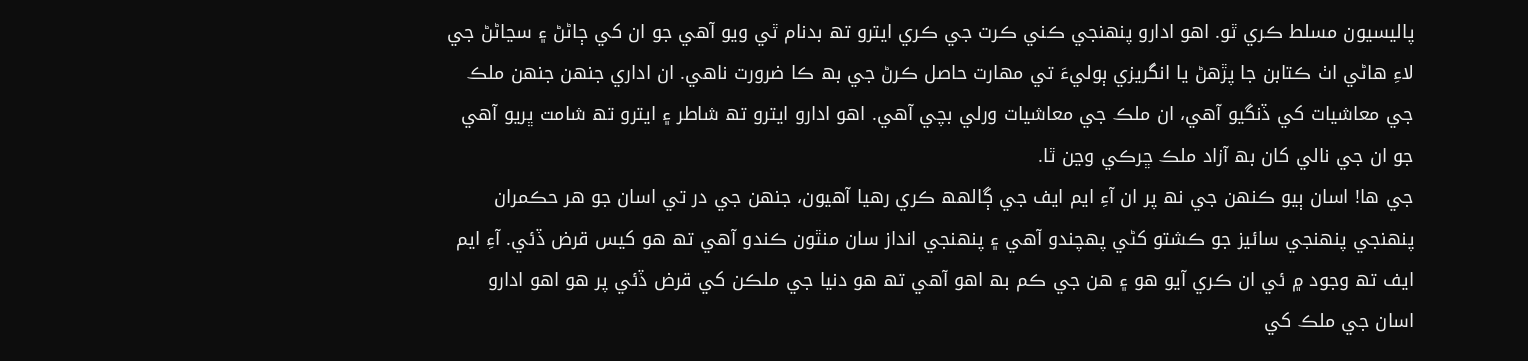پاليسيون مسلط ڪري ٿو. اھو ادارو پنھنجي ڪني ڪرت جي ڪري ايترو تھ بدنام ٿي ويو آھي جو ان کي ڄاڻڻ ۽ سڃاڻڻ جي لاءِ ھاڻي اٺ ڪتابن جا پڙھڻ يا انگريزي ٻوليءَ تي مھارت حاصل ڪرڻ جي بھ ڪا ضرورت ناھي. ان اداري جنھن جنھن ملڪ جي معاشيات کي ڏنگيو آھي، ان ملڪ جي معاشيات ورلي بچي آھي. اھو ادارو ايترو تھ شاطر ۽ ايترو تھ شامت ڀريو آھي جو ان جي نالي کان بھ آزاد ملڪ ڇرڪي وڃن ٿا.
جي ھا! اسان ٻيو ڪنھن جي نھ پر ان آءِ ايم ايف جي ڳالھھ ڪري رھيا آھيون، جنھن جي در تي اسان جو ھر حڪمران پنھنجي پنھنجي سائيز جو ڪشتو کڻي پھچندو آھي ۽ پنھنجي انداز سان منٿون ڪندو آھي تھ ھو کيس قرض ڏئي. آءِ ايم ايف تھ وجود ۾ ئي ان ڪري آيو ھو ۽ ھن جي ڪم بھ اھو آھي تھ ھو دنيا جي ملڪن کي قرض ڏئي پر ھو اھو ادارو اسان جي ملڪ کي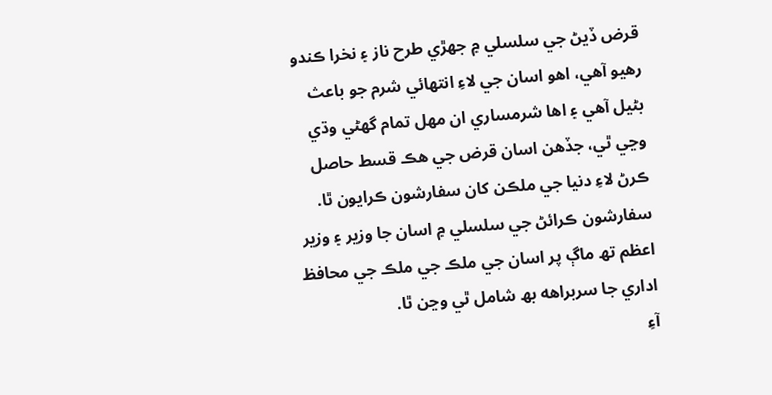قرض ڏيڻ جي سلسلي ۾ جھڙي طرح ناز ۽ نخرا ڪندو رھيو آھي، اھو اسان جي لاءِ انتھائي شرم جو باعث بڻيل آھي ۽ اھا شرمساري ان مھل تمام گھڻي وڌي وڃي ٿي، جڏھن اسان قرض جي ھڪ قسط حاصل ڪرڻ لاءِ دنيا جي ملڪن کان سفارشون ڪرايون ٿا. سفارشون ڪرائڻ جي سلسلي ۾ اسان جا وزير ۽ وزير اعظم تھ ماڳ پر اسان جي ملڪ جي ملڪ جي محافظ اداري جا سربراھه بھ شامل ٿي وڃن ٿا.
آءِ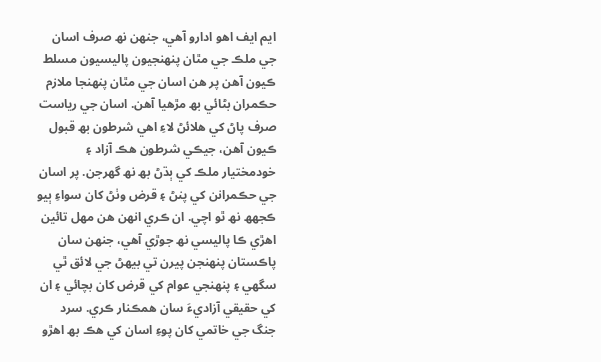ايم ايف اھو ادارو آھي، جنھن نھ صرف اسان جي ملڪ جي مٿان پنھنجيون پاليسيون مسلط ڪيون آھن پر ھن اسان جي مٿان پنھنجا ملازم حڪمران بڻائي بھ مڙھيا آھن. اسان جي رياست صرف پاڻ کي ھلائڻ لاءِ اھي شرطون بھ قبول ڪيون آھن، جيڪي شرطون ھڪ آزاد ۽ خودمختيار ملڪ کي ٻڌڻ بھ نھ گھرجن. پر اسان جي حڪمرانن کي پنڻ ۽ قرض وٺڻ کان سواءِ ٻيو ڪجھھ نھ ٿو اچي. ان ڪري انھن ھن مھل تائين اھڙي ڪا پاليسي نھ جوڙي آھي، جنھن سان پاڪستان پنھنجن پيرن تي بيھڻ جي لائق ٿي سگھي ۽ پنھنجي عوام کي قرض کان بچائي ۽ ان کي حقيقي آزاديءَ سان ھمڪنار ڪري. سرد جنگ جي خاتمي کان پوءِ اسان کي ھڪ بھ اھڙو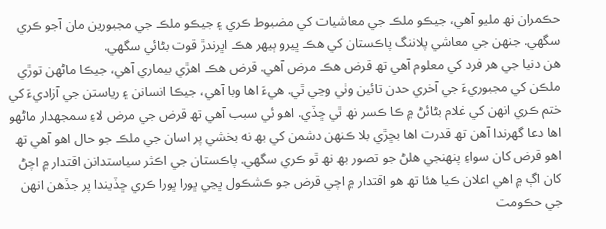حڪمران نھ مليو آھي، جيڪو ملڪ جي معاشيات کي مضبوط ڪري ۽ جيڪو ملڪ جي مجبورين مان آجو ڪري سگھي. جنھن جي معاشي پلاننگ پاڪستان کي ھڪ ڀيرو ٻيھر ھڪ اڀرندڙ قوت بڻائي سگھي.
ھن دنيا جي ھر فرد کي معلوم آھي تھ قرض ھڪ مرض آھي. قرض ھڪ اھڙي بيماري آھي، جيڪا ماڻھن توڙي ملڪن کي مجبوريءَ جي آخري حدن تائين وٺي وڃي ٿي. ھيءَ اھا وبا آھي، جيڪا انسانن ۽ رياستن جي آزاديءَ کي ختم ڪري انھن کي غلام بڻائڻ ۾ ڪا ڪسر نھ ٿي ڇڏي. اھو ئي سبب آھي تھ قرض جي مرض لاءِ سمجھدار ماڻھو اھا دعا گھرندا آھن تھ قدرت اھا بڇڙي بلا ڪنھن دشمن کي بھ نه بخشي پر اسان جي ملڪ جو حال اھو آھي تھ اھو قرض کان سواءِ پنھنجي ھلڻ جو تصور بھ نھ ٿو ڪري سگھي. پاڪستان جي اڪثر سياستدانن اقتدار ۾ اچڻ کان اڳ ۾ اھي اعلان ڪيا ھئا تھ ھو اقتدار ۾ اچي قرض جو ڪشڪول ڀڃي ڀورا ڀورا ڪري ڇڏيندا پر جڏھن انھن جي حڪومت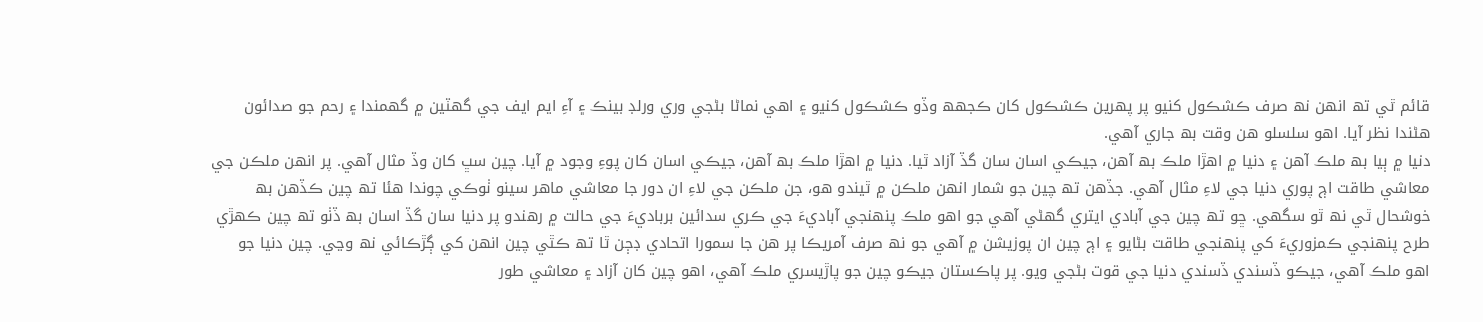قائم ٿي تھ انھن نھ صرف ڪشڪول کنيو پر پھرين ڪشڪول کان ڪجھھ وڏو ڪشڪول کنيو ۽ اھي نماڻا بڻجي وري ورلڊ بينڪ ۽ آءِ ايم ايف جي گھٽين ۾ گھمندا ۽ رحم جو صدائون ھڻندا نظر آيا. اھو سلسلو ھن وقت بھ جاري آھي.
دنيا ۾ ٻيا بھ ملڪ آھن ۽ دنيا ۾ اھڙا ملڪ بھ آھن، جيڪي اسان سان گڏ آزاد ٿيا. دنيا ۾ اھڙا ملڪ بھ آھن، جيڪي اسان کان پوءِ وجود ۾ آيا. چين سڀ کان وڏ مثال آھي. پر انھن ملڪن جي معاشي طاقت اڄ پوري دنيا جي لاءِ مثال آھي. جڏھن تھ چين جو شمار انھن ملڪن ۾ ٿيندو ھو، جن ملڪن جي لاءِ ان دور جا معاشي ماھر سينو ٺوڪي چوندا ھئا تھ چين ڪڏھن بھ خوشحال ٿي نھ ٿو سگھي. ڇو تھ چين جي آبادي ايتري گھڻي آھي جو اھو ملڪ پنھنجي آباديءَ جي ڪري سدائين برباديءَ جي حالت ۾ رھندو پر دنيا سان گڏ اسان بھ ڏٺو تھ چين ڪھڙي طرح پنھنجي ڪمزوريءَ کي پنھنجي طاقت بڻايو ۽ اڄ چين ان پوزيشن ۾ آھي جو نھ صرف آمريڪا پر ھن جا سمورا اتحادي ڊڄن ٿا تھ ڪٿي چين انھن کي ڳڙڪائي نھ وڃي. چين دنيا جو اھو ملڪ آھي، جيڪو ڏسندي ڏسندي دنيا جي قوت بڻجي ويو. پر پاڪستان جيڪو چين جو پاڙيسري ملڪ آھي، اھو چين کان آزاد ۽ معاشي طور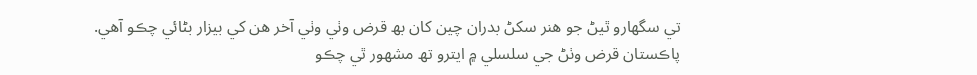تي سگھارو ٿيڻ جو ھنر سکڻ بدران چين کان بھ قرض وٺي وٺي آخر ھن کي بيزار بڻائي چڪو آھي.
پاڪستان قرض وٺڻ جي سلسلي ۾ ايترو تھ مشھور ٿي چڪو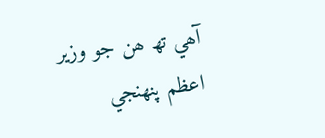آھي تھ ھن جو وزير اعظم پنھنجي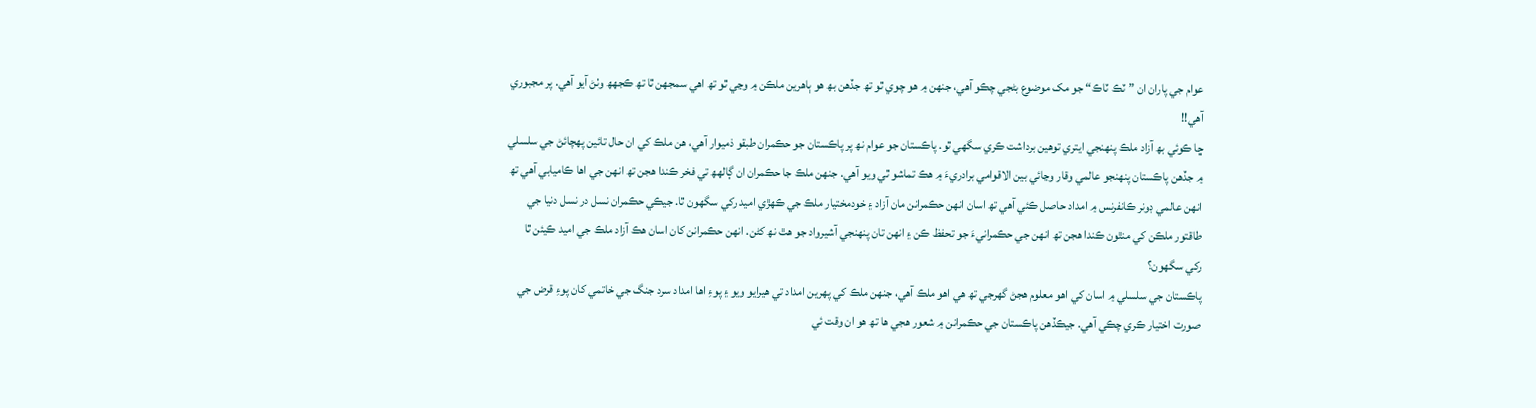عوام جي پاران ان ”ٽڪ ٽاڪ“ جو مک موضوع بڻجي چڪو آھي، جنھن ۾ ھو چوي ٿو تھ جڏھن بھ ھو ٻاھرين ملڪن ۾ وڃي ٿو تھ اھي سمجھن ٿا تھ ڪجھھ وٺڻ آيو آھي. پر مجبوري آھي!!
ڇا ڪوئي بھ آزاد ملڪ پنھنجي ايتري توھين برداشت ڪري سگھي ٿو. پاڪستان جو عوام نھ پر پاڪستان جو حڪمران طبقو ذميوار آھي، ھن ملڪ کي ان حال تائين پھچائڻ جي سلسلي ۾ جڏھن پاڪستان پنھنجو عالمي وقار وڃائي بين الاقوامي برادريءَ ۾ ھڪ تماشو ٿي ويو آھي. جنھن ملڪ جا حڪمران ان ڳالھھ تي فخر ڪندا ھجن تھ انھن جي اھا ڪاميابي آھي تھ انھن عالمي ڊونر ڪانفرنس ۾ امداد حاصل ڪئي آھي تھ اسان انھن حڪمرانن مان آزاد ۽ خودمختيار ملڪ جي ڪھڙي اميد رکي سگھون ٿا. جيڪي حڪمران نسل در نسل دنيا جي طاقتور ملڪن کي منٿون ڪندا ھجن تھ انھن جي حڪمرانيءَ جو تحفظ ڪن ۽ انھن تان پنھنجي آشيرواد جو ھٿ نھ کڻن. انھن حڪمرانن کان اسان ھڪ آزاد ملڪ جي اميد ڪيئن ٿا رکي سگھون؟
پاڪستان جي سلسلي ۾ اسان کي اھو معلوم ھجڻ گھرجي تھ ھي اھو ملڪ آھي، جنھن ملڪ کي پھرين امداد تي ھيرايو ويو ۽ پوءِ اھا امداد سرد جنگ جي خاتمي کان پوءِ قرض جي صورت اختيار ڪري چڪي آھي. جيڪڏھن پاڪستان جي حڪمرانن ۾ شعور ھجي ھا تھ ھو ان وقت ئي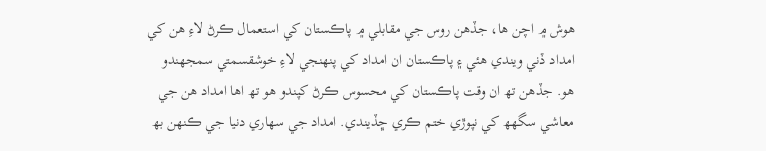ھوش ۾ اچن ھا، جڏھن روس جي مقابلي ۾ پاڪستان کي استعمال ڪرڻ لاءِ ھن کي امداد ڏني ويندي ھئي ۽ پاڪستان ان امداد کي پنھنجي لاءِ خوشقسمتي سمجھندو ھو. جڏھن تھ ان وقت پاڪستان کي محسوس ڪرڻ کپندو ھو تھ اھا امداد ھن جي معاشي سگھھ کي نپوڙي ختم ڪري ڇڏيندي. امداد جي سھاري دنيا جي ڪنھن بھ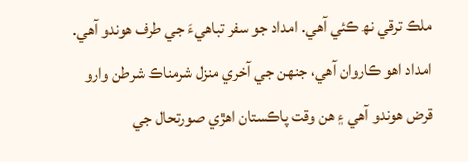ملڪ ترقي نھ ڪئي آھي. امداد جو سفر تباھيءَ جي طرف ھوندو آھي. امداد اھو ڪاروان آھي، جنھن جي آخري منزل شرمناڪ شرطن وارو قرض ھوندو آھي ۽ ھن وقت پاڪستان اھڙي صورتحال جي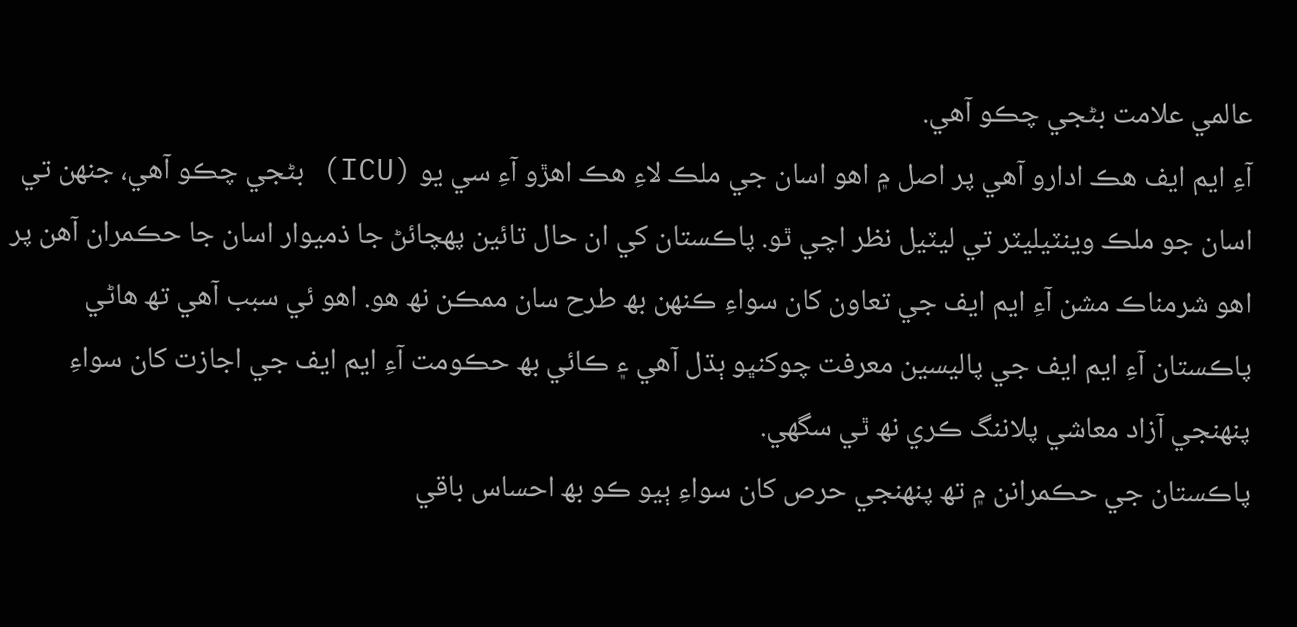عالمي علامت بڻجي چڪو آھي.
آءِ ايم ايف ھڪ ادارو آھي پر اصل ۾ اھو اسان جي ملڪ لاءِ ھڪ اھڙو آءِ سي يو (ICU) بڻجي چڪو آھي، جنھن تي اسان جو ملڪ وينٽيليٽر تي ليٽيل نظر اچي ٿو. پاڪستان کي ان حال تائين پھچائڻ جا ذميوار اسان جا حڪمران آھن پر اھو شرمناڪ مشن آءِ ايم ايف جي تعاون کان سواءِ ڪنھن بھ طرح سان ممڪن نھ ھو. اھو ئي سبب آھي تھ ھاڻي پاڪستان آءِ ايم ايف جي پاليسين معرفت چوکنڀو ٻڌل آھي ۽ ڪائي بھ حڪومت آءِ ايم ايف جي اجازت کان سواءِ پنھنجي آزاد معاشي پلاننگ ڪري نھ ٿي سگھي.
پاڪستان جي حڪمرانن ۾ تھ پنھنجي حرص کان سواءِ ٻيو ڪو بھ احساس باقي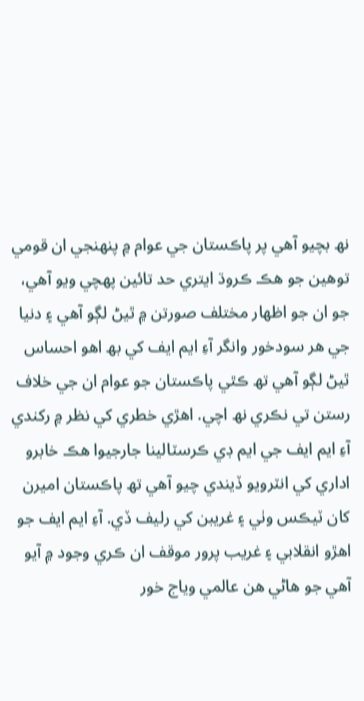نھ بچيو آھي پر پاڪستان جي عوام ۾ پنھنجي ان قومي توھين جو ھڪ ڪروڌ ايتري حد تائين پھچي ويو آھي، جو ان جو اظھار مختلف صورتن ۾ ٿيڻ لڳو آھي ۽ دنيا جي ھر سودخور وانگر آءِ ايم ايف کي بھ اھو احساس ٿيڻ لڳو آھي تھ ڪٿي پاڪستان جو عوام ان جي خلاف رستن تي نڪري نھ اچي. اھڙي خطري کي نظر ۾ رکندي آءِ ايم ايف جي ايم ڊي ڪرسٽالينا جارجيوا ھڪ خابرو اداري کي انٽرويو ڏيندي چيو آھي تھ پاڪستان اميرن کان ٽيڪس وٺي ۽ غريبن کي رليف ڏي. آءِ ايم ايف جو اھڙو انقلابي ۽ غريب پرور موقف ان ڪري وجود ۾ آيو آھي جو ھاڻي ھن عالمي وياج خور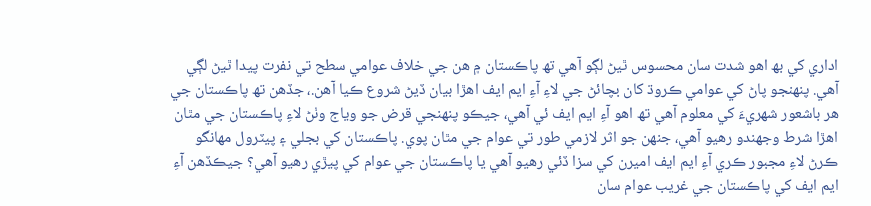اداري کي بھ اھو شدت سان محسوس ٿيڻ لڳو آھي تھ پاڪستان ۾ ھن جي خلاف عوامي سطح تي نفرت پيدا ٿيڻ لڳي آھي. پنھنجو پاڻ کي عوامي ڪروڌ کان بچائڻ جي لاءِ آءِ ايم ايف اھڙا بيان ڏيڻ شروع ڪيا آھن.، جڏھن تھ پاڪستان جي ھر باشعور شھريءَ کي معلوم آھي تھ اھو آءِ ايم ايف ئي آھي، جيڪو پنھنجي قرض جو وياج وٺڻ لاءِ پاڪستان جي مٿان اھڙا شرط وجھندو رھيو آھي، جنھن جو اثر لازمي طور تي عوام جي مٿان پوي. پاڪستان کي بجلي ۽ پيٽرول مھانگو ڪرڻ لاءِ مجبور ڪري آءِ ايم ايف اميرن کي سزا ڏئي رھيو آھي يا پاڪستان جي عوام کي پيڙي رھيو آھي؟ جيڪڏھن آءِ ايم ايف کي پاڪستان جي غريب عوام سان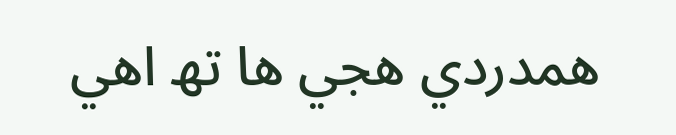ھمدردي ھجي ھا تھ اھي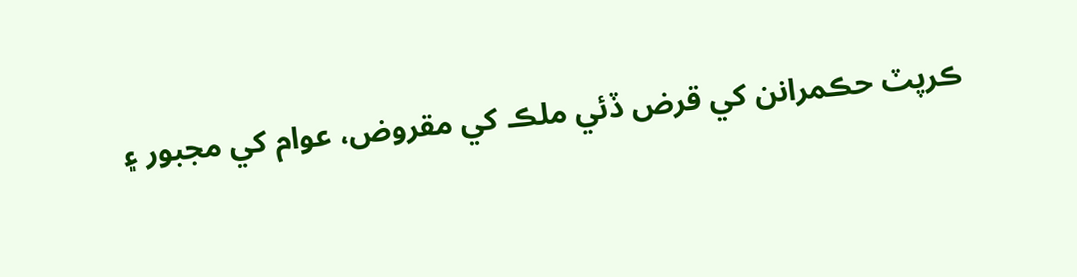ڪرپٽ حڪمرانن کي قرض ڏئي ملڪ کي مقروض، عوام کي مجبور ۽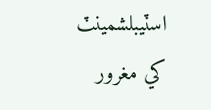اسٽيبلشمينٽ کي مغرور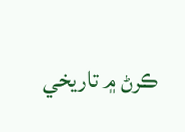ڪرڻ ۾ تاريخي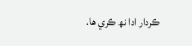ڪردار ادا نھ ڪري ھا.